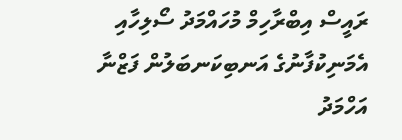ރައީސް އިބްރާހިމް މުހައްމަދު ސޯލިހާއި އެމަނިކުފާނުގެ އަނބިކަނބަލުން ފަޒްނާ އަހްމަދު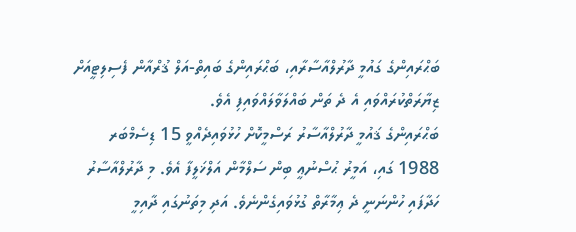ބަޙްރައިންގެ ގައުމީ ދާރުލްއާސާރާއި، ބަޙްރައިންގެ ބައިތް-އަލް ޤުރްއާން ފެސިލިޓީއަށް ޒިޔާރަތްކުރައްވައި އެ ދެ ތަން ބައްލަވާލައްވައިފި އެވެ.
ބަޙްރައިންގެ ޤައުމީ ދާރުލްއާސާރު ރަސްމީކޮށް ހުޅުވައިދެއްވީ 15 ޑިސެމްބަރ 1988 ގައި، އަމީރު ޙުސްނުޢީ ބިން ސަލްމާން އަލްޚަލީފާ އެވެ. މި ދާރުލްއާސާރު ހަދާފައި ހުންނަނީ ދެ ޢިމާރާތް ގުޅުވައިގެންނެވެ. އަދި މިތަނުގައި ދާއިމީ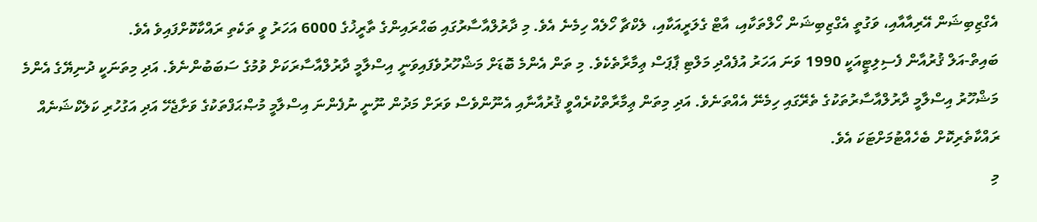އެގްޒިބިޝަން އޭރިއާއާއި، ވަގުތީ އެގްޒިބިޝަން ހޯލްތަކާއި، އާޓް ގެލަރީއަކާއި، ލެކްޗާ ހޯލެއް ހިމެނެ އެވެ. މި ދާރުލްއާސާރުގައި ބަޙްރައިންގެ ތާރީޚުގެ 6000 އަހަރު ވީ ތަކެތި ރައްކާކޮށްފައިވެ އެވެ.
ބައިތް-އަލް ޤުރުއާން ފެސިލިޓީއަކީ 1990 ވަނަ އަހަރު އުފެއްދި މަލްޓި ޕާޕަސް ޢިމާރާތެކެވެ. މި ތަން އެންމެ ބޮޑަށް މަޝްހޫރުވެފައިވަނީ އިސްލާމީ ދާރުލްއާސާރަކަށް ވުމުގެ ސަބަބުންނެވެ. އަދި މިތަނަކީ ދުނިޔޭގެ އެންމެ މަޝްހޫރު އިސްލާމީ ދާރުލްއާސާރުތަކުގެ ތެރޭގައި ހިމެނޭ އެއްތަނެވެ. އަދި މިތަން ޢިމާރާތްކުރެއްވީ ޤުރުއާނާއި އެނޫންވެސް ވަރަށް މަދުން ނޫނީ ނުފެންނަ އިސްލާމީ މުޞްޙަފްތަކުގެ ވަށާޖެހޭ އަދި އަގުހުރި ކަލެކްޝަނެއް ރައްކާތެރިކޮށް ބެހެއްޓުމަށްޓަކަ އެވެ.
މި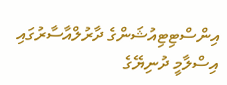އިންސްޓިޓިއުޝަންގެ ދާރުލްއާސާރުގައި އިސްލާމީ ދުނިޔޭގެ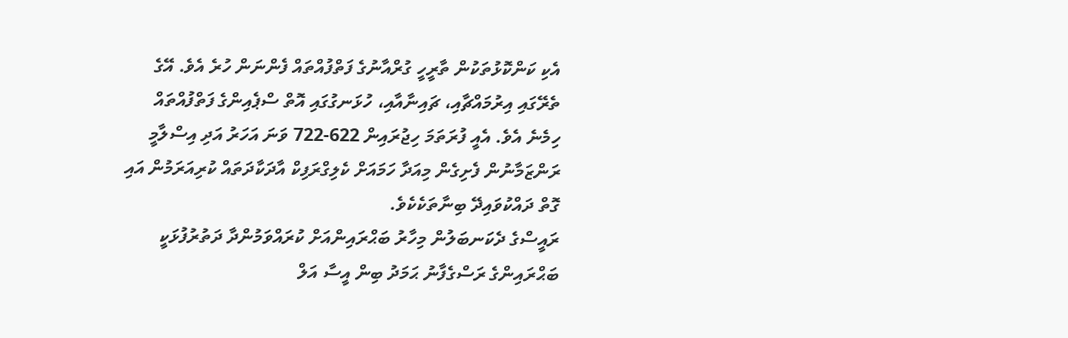އެކި ކަންކޮޅުތަކުން ތާރީހީ ގުރްއާނުގެ ފަތްފުއްތައް ފެންނަން ހުރެ އެވެ. އޭގެ ތެރޭގައި އިރުމައްޗާއި، ޗައިނާއާއި، ހުޅަނގުގައި އޮތް ސްޕެއިންގެ ފަތްފުއްތައް ހިމެނެ އެވެ. އެއީ ފުރަތަމަ ހިޖުރައިން 622-722 ވަނަ އަހަރު އަދި އިސްލާމީ ރަންޒަމާނުން ފެށިގެން މިއަދާ ހަމައަށް ކެލިގްރަފިކް އާދަކާދަތައް ކުރިއަރަމުން އައި ގޮތް ދައްކުވައިދޭ ބިނާތަކެކެވެ.
ރައީސްގެ ދެކަނބަލުން މިހާރު ބަޙްރައިންއަށް ކުރައްވަމުންދާ ދަތުރުފުޅަކީ ބަޙްރައިންގެ ރަސްގެފާނު ޙަމަދު ބިން އީސާ އަލް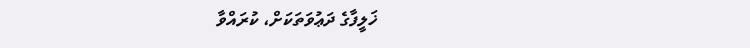ޚަލީފާގެ ދަޢުވަތަކަށް، ކުރައްވާ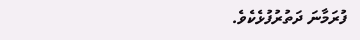ފުރަމާނަ ދަތުރުފުޅެކެވެ.